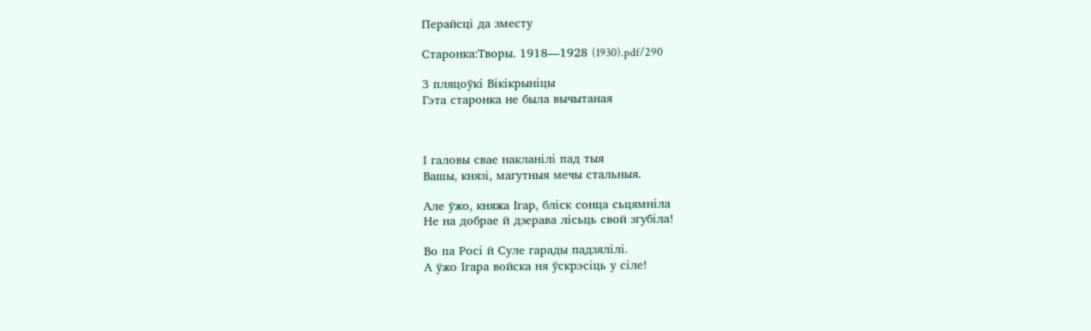Перайсці да зместу

Старонка:Творы. 1918―1928 (1930).pdf/290

З пляцоўкі Вікікрыніцы
Гэта старонка не была вычытаная



І галовы свае накланілі пад тыя
Вашы, князі, магутныя мечы стальныя.

Але ўжо, княжа Ігар, бліск сонца сьцямніла
Не на добрае й дзерава лісьць свой згубіла!

Во па Росі й Суле гарады падзялілі.
А ўжо Ігара войска ня ўскрэсіць у сіле!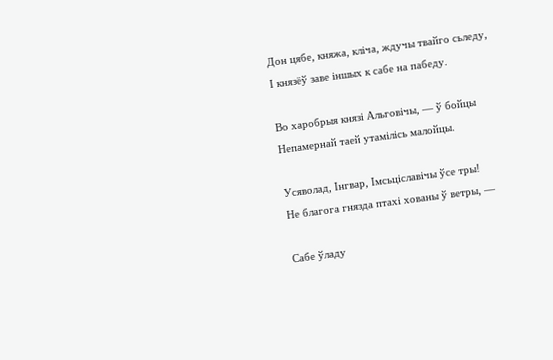Дон цябе, княжа, кліча, ждучы твайго сьледу,
І князёў заве іншых к сабе на пабеду.

Во харобрыя князі Альговічы, — ў бойцы
Непамернай таей утамілісь малойцы.

Усяволад, Інгвар, Імсьціславічы ўсе тры!
Не благога гнязда птахі хованы ў ветры, —

Сабе ўладу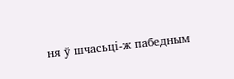ня ў шчасьці-ж пабедным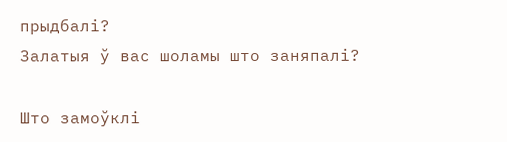прыдбалі?
Залатыя ў вас шоламы што заняпалі?

Што замоўклі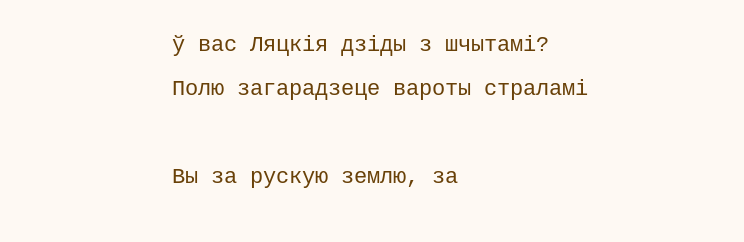ў вас Ляцкія дзіды з шчытамі?
Полю загарадзеце вароты страламі

Вы за рускую землю, за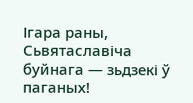Ігара раны,
Сьвятаславіча буйнага — зьдзекі ў паганых!